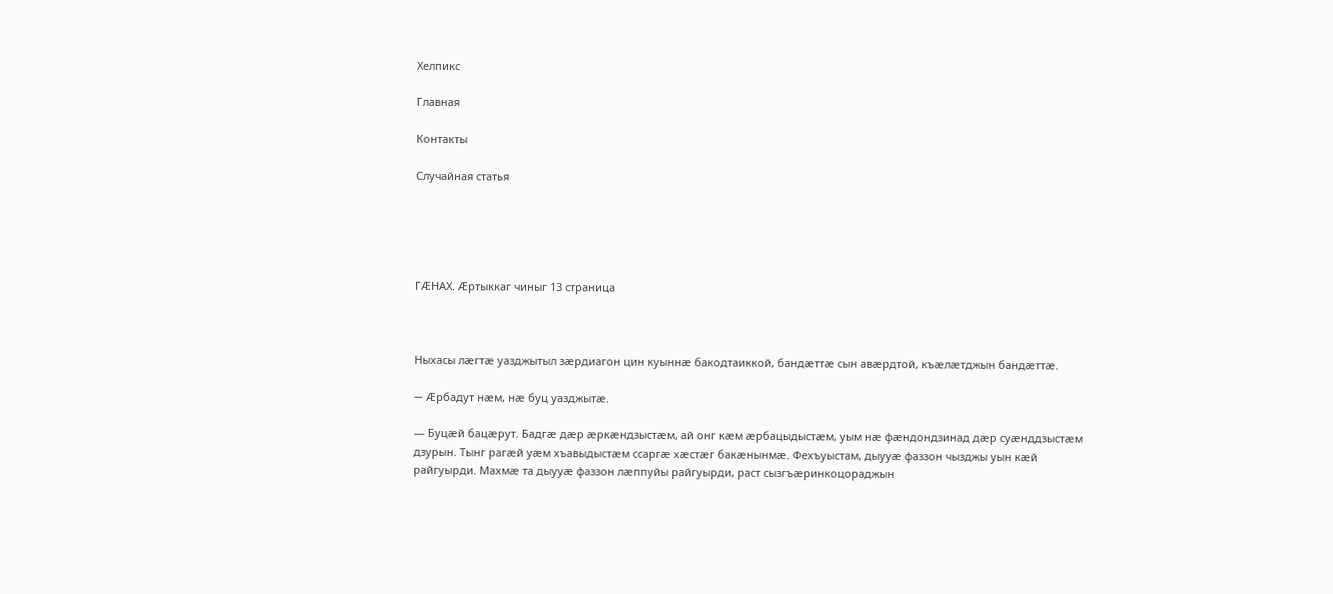Хелпикс

Главная

Контакты

Случайная статья





ГÆНАХ. Æртыккаг чиныг 13 страница



Ныхасы лæгтæ уазджытыл зæрдиагон цин куыннæ бакодтаиккой, бандæттæ сын авæрдтой, къæлæтджын бандæттæ.

— Æрбадут нæм, нæ буц уазджытæ.

— Буцæй бацæрут. Бадгæ дæр æркæндзыстæм, ай онг кæм æрбацыдыстæм, уым нæ фæндондзинад дæр суæнддзыстæм дзурын. Тынг рагæй уæм хъавыдыстæм ссаргæ хæстæг бакæнынмæ. Фехъуыстам, дыууæ фаззон чызджы уын кæй райгуырди. Махмæ та дыууæ фаззон лæппуйы райгуырди, раст сызгъæринкоцораджын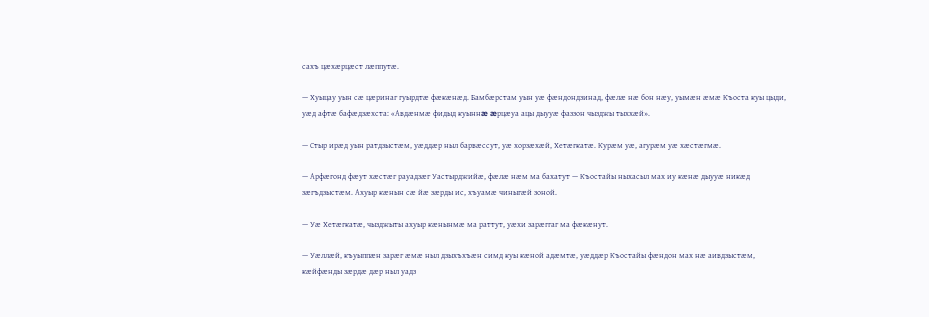сахъ цæхæрцæст лæппутæ.

— Хуыцау уын сæ цæринаг гуырдтæ фæкæнæд. Бамбæрстам уын уæ фæндондзинад, фæлæ нæ бон нæу, уымæн æмæ Къоста куы цыди, уæд афтæ бафæдзæхста: «Авдæнмæ фидыд куыннæ æрцæуа ацы дыууæ фаззон чызджы тыххæй».

— Стыр ирæд уын ратдзыстæм, уæддæр ныл барвæссут, уæ хорзæхæй, Хетæгкатæ. Курæм уæ, агурæм уæ хæстæгмæ.

— Арфæгонд фæут хæстæг рауадзæг Уастырджийæ, фæлæ нæм ма бахатут — Къостайы ныхасыл мах иу кæнæ дыууæ никæд зæгъдзыстæм. Ахуыр кæнын сæ йæ зæрды ис, хъуамæ чиныгæй зоной.

— Уæ Хетæгкатæ, чызджыты ахуыр кæнынмæ ма раттут, уæхи зарæггаг ма фæкæнут.

— Уæллæй, къуыппæн зарæг æмæ ныл дзыхъхъæн симд куы кæной адæмтæ, уæддæр Къостайы фæндон мах нæ аивдзыстæм, кæйфæнды зæрдæ дæр ныл уадз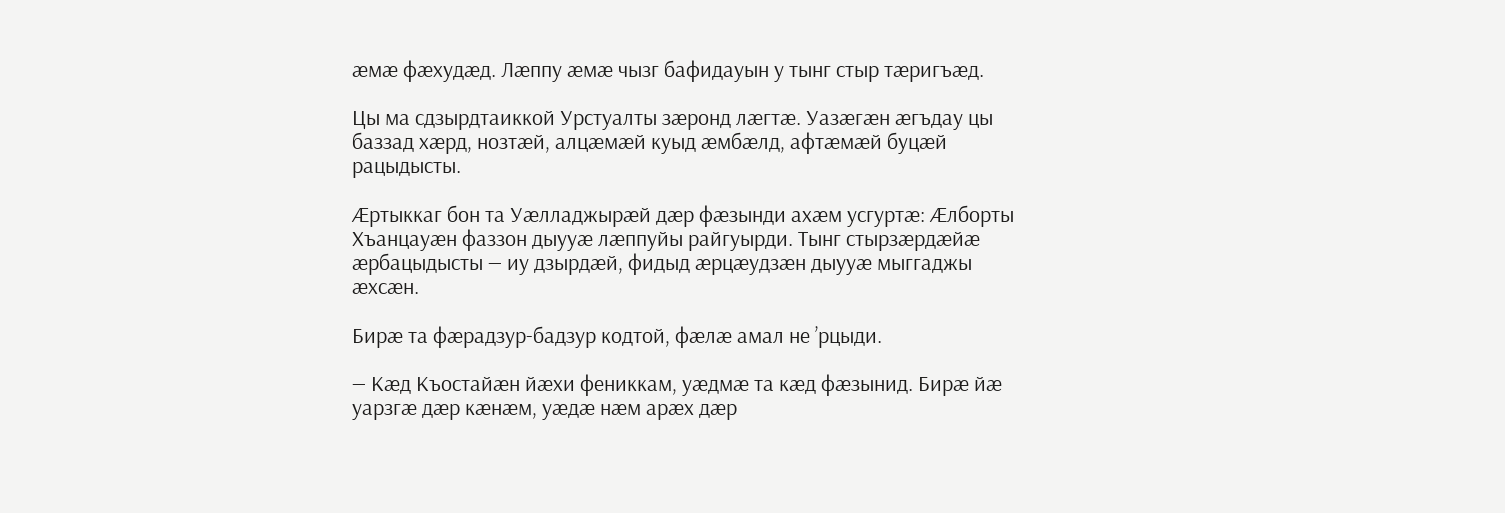æмæ фæхудæд. Лæппу æмæ чызг бафидауын у тынг стыр тæригъæд.

Цы ма сдзырдтаиккой Урстуалты зæронд лæгтæ. Уазæгæн æгъдау цы баззад хæрд, нозтæй, алцæмæй куыд æмбæлд, афтæмæй буцæй рацыдысты.

Æртыккаг бон та Уæлладжырæй дæр фæзынди ахæм усгуртæ: Æлборты Хъанцауæн фаззон дыууæ лæппуйы райгуырди. Тынг стырзæрдæйæ æрбацыдысты — иу дзырдæй, фидыд æрцæудзæн дыууæ мыггаджы æхсæн.

Бирæ та фæрадзур-бадзур кодтой, фæлæ амал не ’рцыди.

— Кæд Къостайæн йæхи фениккам, уæдмæ та кæд фæзынид. Бирæ йæ уарзгæ дæр кæнæм, уæдæ нæм арæх дæр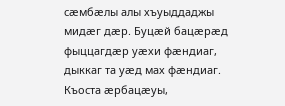сæмбæлы алы хъуыддаджы мидæг дæр. Буцæй бацæрæд фыццагдæр уæхи фæндиаг, дыккаг та уæд мах фæндиаг. Къоста æрбацæуы,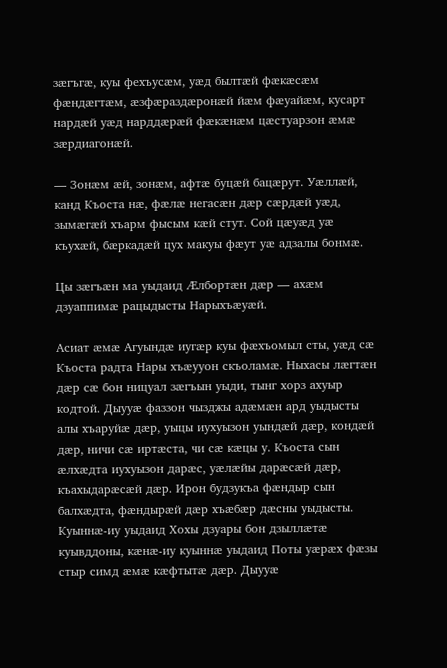зæгъгæ, куы фехъусæм, уæд былтæй фæкæсæм фæндæгтæм, æзфæраздæронæй йæм фæуайæм, кусарт нардæй уæд нарддæрæй фæкæнæм цæстуарзон æмæ зæрдиагонæй.

— Зонæм æй, зонæм, афтæ буцæй бацæрут. Уæллæй, канд Къоста нæ, фæлæ негасæн дæр сæрдæй уæд, зымæгæй хъарм фысым кæй стут. Сой цæуæд уæ къухæй, бæркадæй цух макуы фæут уæ адзалы бонмæ.

Цы зæгъæн ма уыдаид Æлбортæн дæр — ахæм дзуаппимæ рацыдысты Нарыхъæуæй.

Асиат æмæ Агуындæ иугæр куы фæхъомыл сты, уæд сæ Къоста радта Нары хъæууон скъоламæ. Ныхасы лæгтæн дæр сæ бон ницуал зæгъын уыди, тынг хорз ахуыр кодтой. Дыууæ фаззон чызджы адæмæн ард уыдысты алы хъаруйæ дæр, уыцы иухуызон уындæй дæр, кондæй дæр, ничи сæ иртæста, чи сæ кæцы у. Къоста сын æлхæдта иухуызон дарæс, уæлæйы дарæсæй дæр, къахыдарæсæй дæр. Ирон будзукъа фæндыр сын балхæдта, фæндырæй дæр хъæбæр дæсны уыдысты. Куыннæ-иу уыдаид Хохы дзуары бон дзыллæтæ куывддоны, кæнæ-иу куыннæ уыдаид Поты уæрæх фæзы стыр симд æмæ кæфтытæ дæр. Дыууæ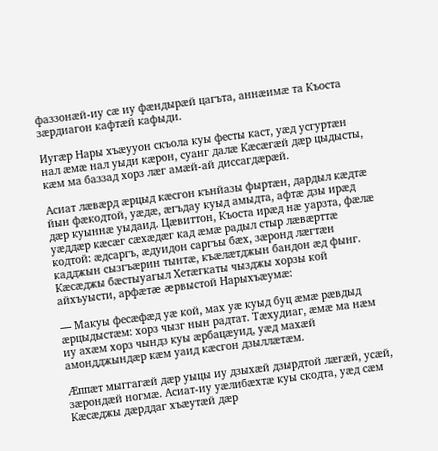фаззонæй-иу сæ иу фæндырæй цагъта, аннæимæ та Къоста зæрдиагон кафтæй кафыди.

Иугæр Нары хъæууон скъола куы фесты каст, уæд усгуртæн нал æмæ нал уыди кæрон, суанг далæ Кæсæгæй дæр цыдысты, кæм ма баззад хорз лæг амæй-ай диссагдæрæй.

Асиат лæвæрд æрцыд кæсгон кънйазы фыртæн, дардыл кæдтæ йын фæкодтой, уæдæ, æгъдау куыд амыдта, афтæ дзы ирæд дæр куыннæ уыдаид. Цæвиттон, Къоста ирæд нæ уарзта, фæлæ уæддæр кæсæг сæхæдæг кад æмæ радыл стыр лæвæрттæ кодтой: æдсаргъ, æдуидон саргъы бæх, зæронд лæгтæн кадджын сызгъæрин тынтæ, къæлæтджын бандон æд фынг. Кæсæджы бæстыуагыл Хетæгкаты чызджы хорзы кой айхъуысти, арфæтæ æрвыстой Нарыхъæумæ:

— Макуы фесæфæд уæ кой, мах уæ куыд буц æмæ рæвдыд æрцыдыстæм: хорз чызг нын радтат. Тæхудиаг, æмæ ма нæм иу ахæм хорз чындз куы æрбацæуид, уæд махæй амондджындæр кæм уаид кæсгон дзыллæтæм.

Æппæт мыггагæй дæр уыцы иу дзыхæй дзырдтой лæгæй, усæй, зæрондæй ногмæ. Асиат-иу уæлибæхтæ куы скодта, уæд сæм Кæсæджы дæрддаг хъæутæй дæр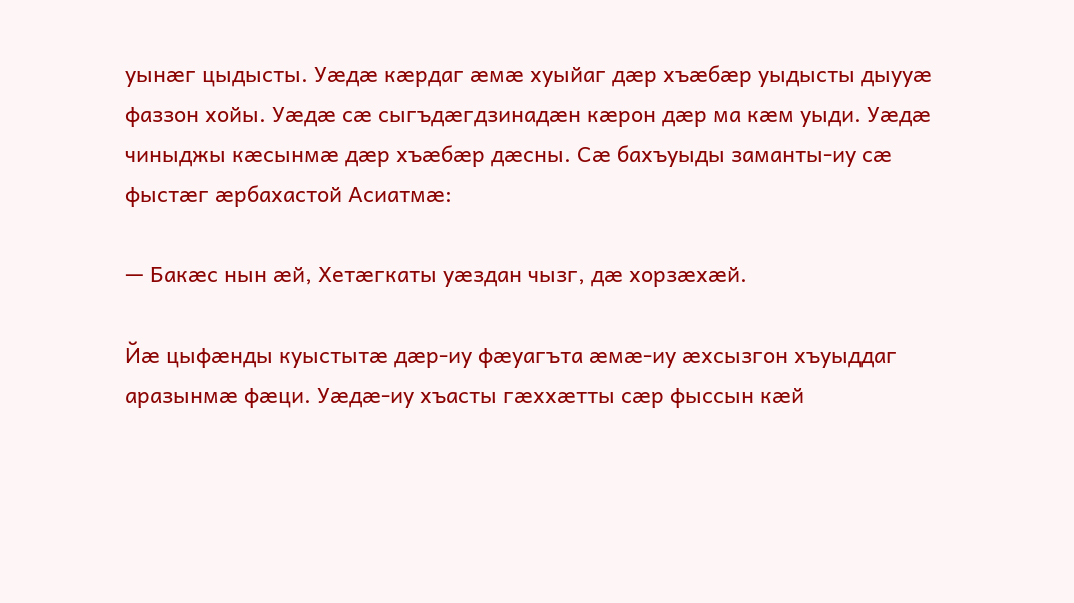уынæг цыдысты. Уæдæ кæрдаг æмæ хуыйаг дæр хъæбæр уыдысты дыууæ фаззон хойы. Уæдæ сæ сыгъдæгдзинадæн кæрон дæр ма кæм уыди. Уæдæ чиныджы кæсынмæ дæр хъæбæр дæсны. Сæ бахъуыды заманты-иу сæ фыстæг æрбахастой Асиатмæ:

— Бакæс нын æй, Хетæгкаты уæздан чызг, дæ хорзæхæй.

Йæ цыфæнды куыстытæ дæр-иу фæуагъта æмæ-иу æхсызгон хъуыддаг аразынмæ фæци. Уæдæ-иу хъасты гæххæтты сæр фыссын кæй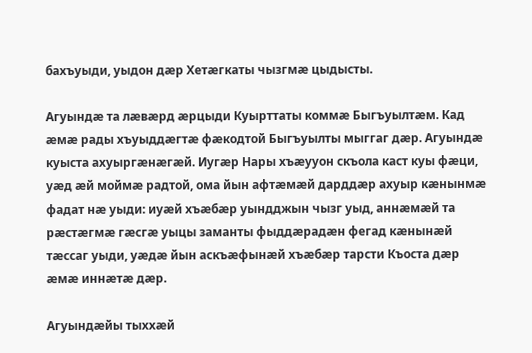бахъуыди, уыдон дæр Хетæгкаты чызгмæ цыдысты.

Агуындæ та лæвæрд æрцыди Куырттаты коммæ Быгъуылтæм. Кад æмæ рады хъуыддæгтæ фæкодтой Быгъуылты мыггаг дæр. Агуындæ куыста ахуыргæнæгæй. Иугæр Нары хъæууон скъола каст куы фæци, уæд æй моймæ радтой, ома йын афтæмæй дарддæр ахуыр кæнынмæ фадат нæ уыди: иуæй хъæбæр уындджын чызг уыд, аннæмæй та рæстæгмæ гæсгæ уыцы заманты фыддæрадæн фегад кæнынæй тæссаг уыди, уæдæ йын аскъæфынæй хъæбæр тарсти Къоста дæр æмæ иннæтæ дæр.

Агуындæйы тыххæй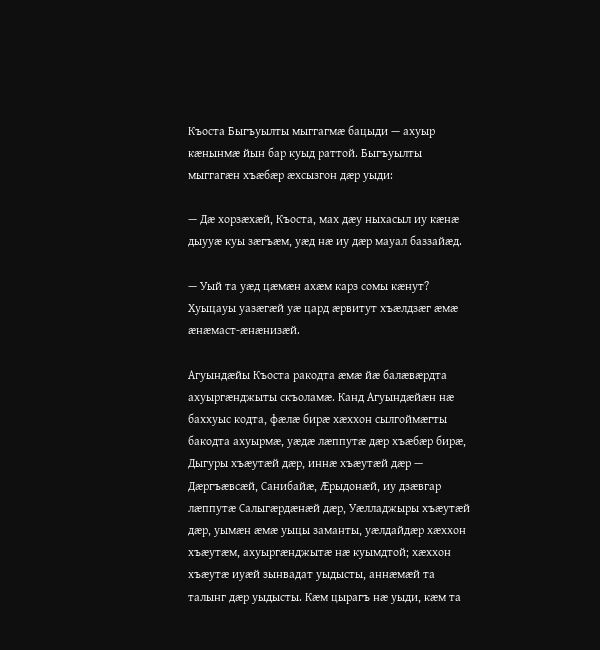Къоста Быгъуылты мыггагмæ бацыди — ахуыр кæнынмæ йын бар куыд раттой. Быгъуылты мыггагæн хъæбæр æхсызгон дæр уыди:

— Дæ хорзæхæй, Къоста, мах дæу ныхасыл иу кæнæ дыууæ куы зæгъæм, уæд нæ иу дæр мауал баззайæд.

— Уый та уæд цæмæн ахæм карз сомы кæнут? Хуыцауы уазæгæй уæ цард æрвитут хъæлдзæг æмæ æнæмаст-æнæнизæй.

Агуындæйы Къоста ракодта æмæ йæ балæвæрдта ахуыргæнджыты скъоламæ. Канд Агуындæйæн нæ баххуыс кодта, фæлæ бирæ хæххон сылгоймæгты бакодта ахуырмæ, уæдæ лæппутæ дæр хъæбæр бирæ, Дыгуры хъæутæй дæр, иннæ хъæутæй дæр — Дæргъæвсæй, Санибайæ, Æрыдонæй, иу дзæвгар лæппутæ Салыгæрдæнæй дæр, Уæлладжыры хъæутæй дæр, уымæн æмæ уыцы заманты, уæлдайдæр хæххон хъæутæм, ахуыргæнджытæ нæ куымдтой; хæххон хъæутæ иуæй зынвадат уыдысты, аннæмæй та талынг дæр уыдысты. Кæм цырагъ нæ уыди, кæм та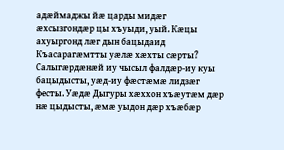адæймаджы йæ царды мидæг æхсызгондæр цы хъуыди, уый. Кæцы ахуыргонд лæг дын бацыдаид Къасарагæмтты уæлæ хæхты сæрты? Салыгæрдæнæй иу чысыл фалдæр-иу куы бацыдысты, уæд-иу фæстæмæ лидзæг фесты. Уæдæ Дыгуры хæххон хъæутæм дæр нæ цыдысты, æмæ уыдон дæр хъæбæр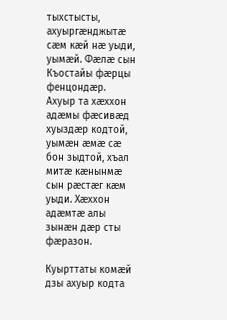тыхстысты, ахуыргæнджытæ сæм кæй нæ уыди, уымæй. Фæлæ сын Къостайы фæрцы фенцондæр. Ахуыр та хæххон адæмы фæсивæд хуыздæр кодтой, уымæн æмæ сæ бон зыдтой, хъал митæ кæнынмæ сын рæстæг кæм уыди. Хæххон адæмтæ алы зынæн дæр сты фæразон.

Куырттаты комæй дзы ахуыр кодта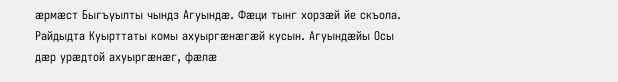æрмæст Быгъуылты чындз Агуындæ. Фæци тынг хорзæй йе скъола. Райдыдта Куырттаты комы ахуыргæнæгæй кусын. Агуындæйы Осы дæр урæдтой ахуыргæнæг, фæлæ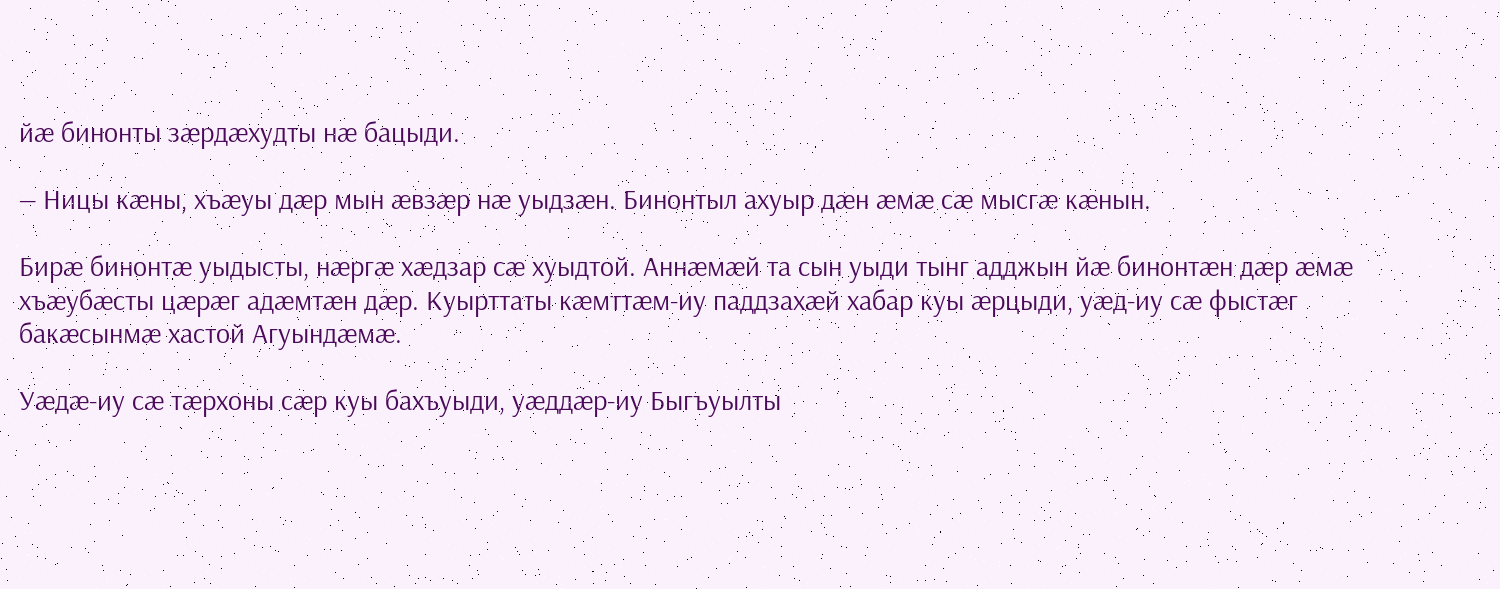йæ бинонты зæрдæхудты нæ бацыди.

— Ницы кæны, хъæуы дæр мын æвзæр нæ уыдзæн. Бинонтыл ахуыр дæн æмæ сæ мысгæ кæнын.

Бирæ бинонтæ уыдысты, нæргæ хæдзар сæ хуыдтой. Аннæмæй та сын уыди тынг адджын йæ бинонтæн дæр æмæ хъæубæсты цæрæг адæмтæн дæр. Куырттаты кæмттæм-иу паддзахæй хабар куы æрцыди, уæд-иу сæ фыстæг бакæсынмæ хастой Агуындæмæ.

Уæдæ-иу сæ тæрхоны сæр куы бахъуыди, уæддæр-иу Быгъуылты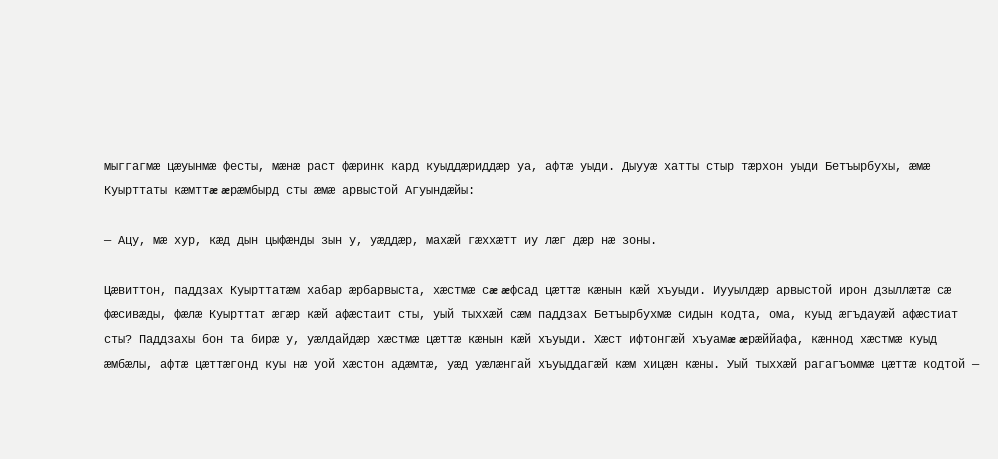мыггагмæ цæуынмæ фесты, мæнæ раст фæринк кард куыддæриддæр уа, афтæ уыди. Дыууæ хатты стыр тæрхон уыди Бетъырбухы, æмæ Куырттаты кæмттæ æрæмбырд сты æмæ арвыстой Агуындæйы:

— Ацу, мæ хур, кæд дын цыфæнды зын у, уæддæр, махæй гæххæтт иу лæг дæр нæ зоны.

Цæвиттон, паддзах Куырттатæм хабар æрбарвыста, хæстмæ сæ æфсад цæттæ кæнын кæй хъуыди. Иууылдæр арвыстой ирон дзыллæтæ сæ фæсивæды, фæлæ Куырттат æгæр кæй афæстаит сты, уый тыххæй сæм паддзах Бетъырбухмæ сидын кодта, ома, куыд æгъдауæй афæстиат сты? Паддзахы бон та бирæ у, уæлдайдæр хæстмæ цæттæ кæнын кæй хъуыди. Хæст ифтонгæй хъуамæ æрæййафа, кæннод хæстмæ куыд æмбæлы, афтæ цæттæгонд куы нæ уой хæстон адæмтæ, уæд уæлæнгай хъуыддагæй кæм хицæн кæны. Уый тыххæй рагагъоммæ цæттæ кодтой —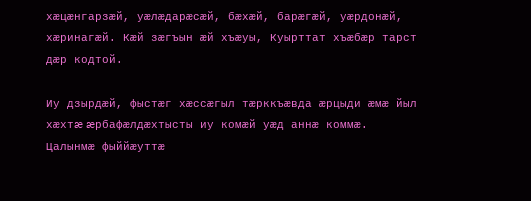хæцæнгарзæй, уæлæдарæсæй, бæхæй, барæгæй, уæрдонæй, хæринагæй. Кæй зæгъын æй хъæуы, Куырттат хъæбæр тарст дæр кодтой.

Иу дзырдæй, фыстæг хæссæгыл тæрккъæвда æрцыди æмæ йыл хæхтæ æрбафæлдæхтысты иу комæй уæд аннæ коммæ. Цалынмæ фыййæуттæ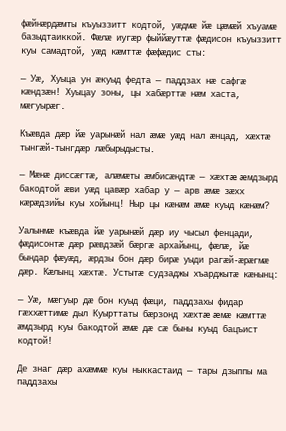фæйнæрдæмты къуыззитт кодтой, уæдмæ йæ цæмæй хъуамæ базыдтаиккой. Фæлæ иугæр фыййæуттæ фæдисон къуыззитт куы самадтой, уæд кæмттæ фæфæдис сты:

— Уæ, Хуыца ун æкуыд федта — паддзах нæ сафгæ кæндзæн! Хуыцау зоны, цы хабæрттæ нæм хаста, мæгуырæг.

Къæвда дæр йæ уарынæй нал æмæ уæд нал æнцад, хæхтæ тынгæй-тынгдæр лæбырыдысты.

— Мæнæ диссæгтæ, алæмæты æмбисæндтæ — хæхтæ æмдзырд бакодтой æви уæд цавæр хабар у — арв æмæ зæхх кæрæдзийы куы хойынц! Ныр цы кæнæм æмæ куыд кæнæм?

Уалынмæ къæвда йæ уарынæй дæр иу чысыл фенцади, фæдисонтæ дæр рæвдзæй бæргæ архайынц, фæлæ, йæ бындар фæуæд, æрдзы бон дæр бирæ уыди рагæй-æрæгмæ дæр. Кæлынц хæхтæ. Устытæ судзаджы хъарджытæ кæнынц:

— Уæ, мæгуыр дæ бон куыд фæци, паддзахы фидар гæххæттимæ дыл Куырттаты бæрзонд хæхтæ æмæ кæмттæ æмдзырд куы бакодтой æмæ дæ сæ быны куыд бацъист кодтой!

Де знаг дæр ахæммæ куы ныккастаид — тары дзыппы ма паддзахы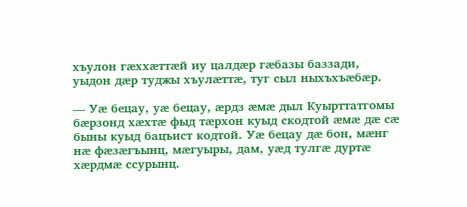хъулон гæххæттæй иу цалдæр гæбазы баззади, уыдон дæр туджы хъулæттæ, туг сыл ныхъхъæбæр.

— Уæ бецау, уæ бецау, æрдз æмæ дыл Куырттатгомы бæрзонд хæхтæ фыд тæрхон куыд скодтой æмæ дæ сæ быны куыд бацъист кодтой. Уæ бецау дæ бон, мæнг нæ фæзæгъынц, мæгуыры, дам, уæд тулгæ дуртæ хæрдмæ ссурынц.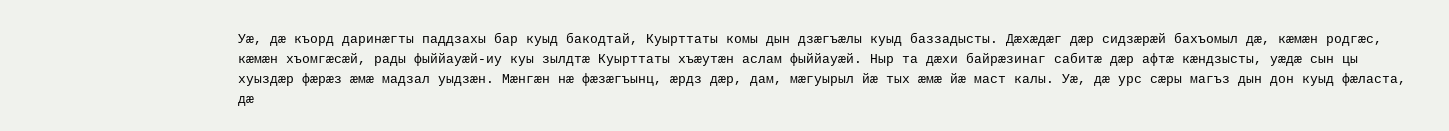Уæ, дæ къорд даринæгты паддзахы бар куыд бакодтай, Куырттаты комы дын дзæгъæлы куыд баззадысты. Дæхæдæг дæр сидзæрæй бахъомыл дæ, кæмæн родгæс, кæмæн хъомгæсæй, рады фыййауæй-иу куы зылдтæ Куырттаты хъæутæн аслам фыййауæй. Ныр та дæхи байрæзинаг сабитæ дæр афтæ кæндзысты, уæдæ сын цы хуыздæр фæрæз æмæ мадзал уыдзæн. Мæнгæн нæ фæзæгъынц, æрдз дæр, дам, мæгуырыл йæ тых æмæ йæ маст калы. Уæ, дæ урс сæры магъз дын дон куыд фæласта, дæ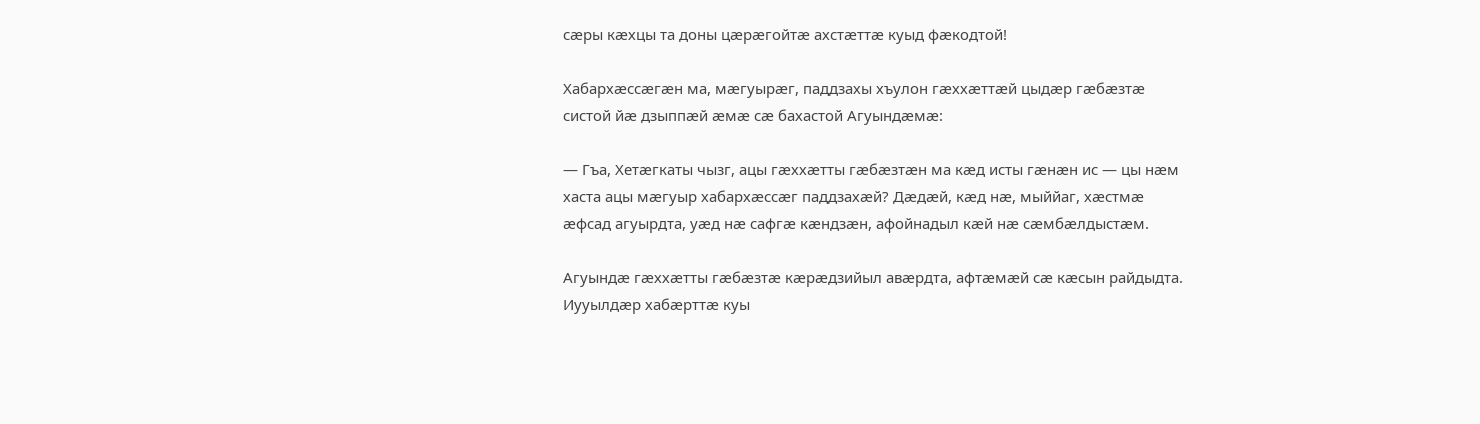сæры кæхцы та доны цæрæгойтæ ахстæттæ куыд фæкодтой!

Хабархæссæгæн ма, мæгуырæг, паддзахы хъулон гæххæттæй цыдæр гæбæзтæ систой йæ дзыппæй æмæ сæ бахастой Агуындæмæ:

— Гъа, Хетæгкаты чызг, ацы гæххæтты гæбæзтæн ма кæд исты гæнæн ис — цы нæм хаста ацы мæгуыр хабархæссæг паддзахæй? Дæдæй, кæд нæ, мыййаг, хæстмæ æфсад агуырдта, уæд нæ сафгæ кæндзæн, афойнадыл кæй нæ сæмбæлдыстæм.

Агуындæ гæххæтты гæбæзтæ кæрæдзийыл авæрдта, афтæмæй сæ кæсын райдыдта. Иууылдæр хабæрттæ куы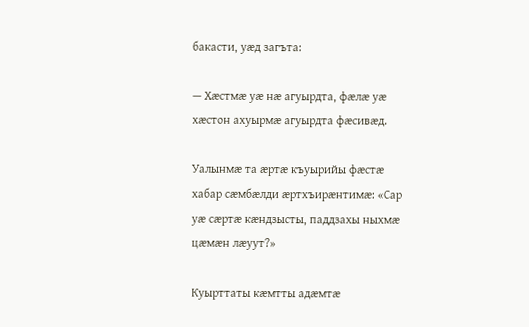бакасти, уæд загъта:

— Хæстмæ уæ нæ агуырдта, фæлæ уæ хæстон ахуырмæ агуырдта фæсивæд.

Уалынмæ та æртæ къуырийы фæстæ хабар сæмбæлди æртхъирæнтимæ: «Сар уæ сæртæ кæндзысты, паддзахы ныхмæ цæмæн лæуут?»

Куырттаты кæмтты адæмтæ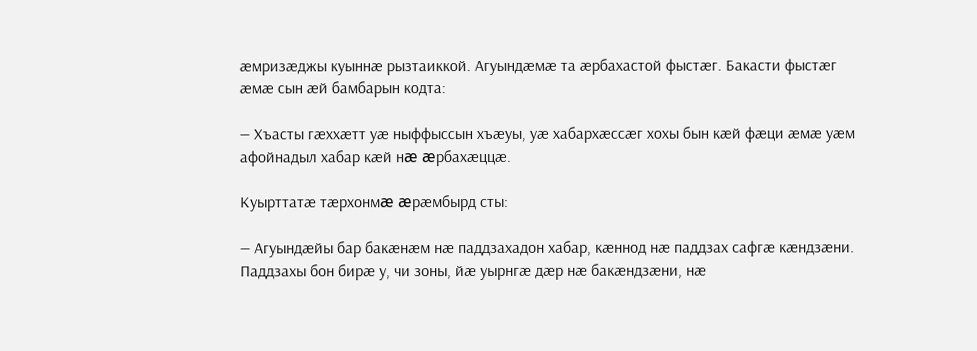æмризæджы куыннæ рызтаиккой. Агуындæмæ та æрбахастой фыстæг. Бакасти фыстæг æмæ сын æй бамбарын кодта:

— Хъасты гæххæтт уæ ныффыссын хъæуы, уæ хабархæссæг хохы бын кæй фæци æмæ уæм афойнадыл хабар кæй нæ æрбахæццæ.

Куырттатæ тæрхонмæ æрæмбырд сты:

— Агуындæйы бар бакæнæм нæ паддзахадон хабар, кæннод нæ паддзах сафгæ кæндзæни. Паддзахы бон бирæ у, чи зоны, йæ уырнгæ дæр нæ бакæндзæни, нæ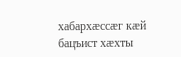хабархæссæг кæй бацъист хæхты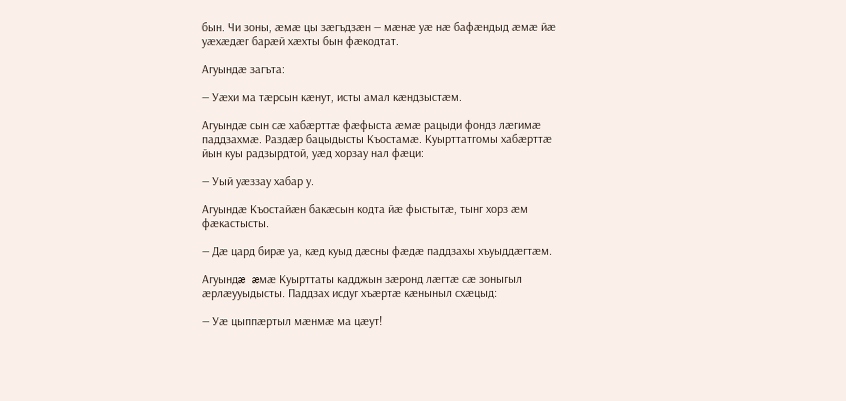бын. Чи зоны, æмæ цы зæгъдзæн — мæнæ уæ нæ бафæндыд æмæ йæ уæхæдæг барæй хæхты бын фæкодтат.

Агуындæ загъта:

— Уæхи ма тæрсын кæнут, исты амал кæндзыстæм.

Агуындæ сын сæ хабæрттæ фæфыста æмæ рацыди фондз лæгимæ паддзахмæ. Раздæр бацыдысты Къостамæ. Куырттатгомы хабæрттæ йын куы радзырдтой, уæд хорзау нал фæци:

— Уый уæззау хабар у.

Агуындæ Къостайæн бакæсын кодта йæ фыстытæ, тынг хорз æм фæкастысты.

— Дæ цард бирæ уа, кæд куыд дæсны фæдæ паддзахы хъуыддæгтæм.

Агуындæ æмæ Куырттаты кадджын зæронд лæгтæ сæ зоныгыл æрлæууыдысты. Паддзах исдуг хъæртæ кæныныл схæцыд:

— Уæ цыппæртыл мæнмæ ма цæут!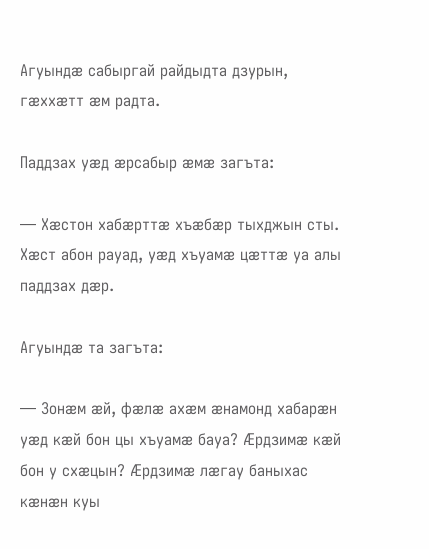Агуындæ сабыргай райдыдта дзурын, гæххæтт æм радта.

Паддзах уæд æрсабыр æмæ загъта:

— Хæстон хабæрттæ хъæбæр тыхджын сты. Хæст абон рауад, уæд хъуамæ цæттæ уа алы паддзах дæр.

Агуындæ та загъта:

— Зонæм æй, фæлæ ахæм æнамонд хабарæн уæд кæй бон цы хъуамæ бауа? Æрдзимæ кæй бон у схæцын? Æрдзимæ лæгау баныхас кæнæн куы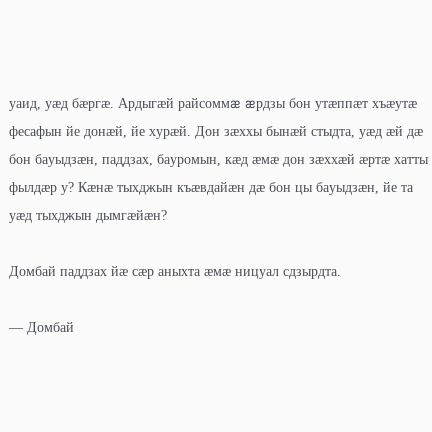уаид, уæд бæргæ. Ардыгæй райсоммæ æрдзы бон утæппæт хъæутæ фесафын йе донæй, йе хурæй. Дон зæххы бынæй стыдта, уæд æй дæ бон бауыдзæн, паддзах, бауромын, кæд æмæ дон зæххæй æртæ хатты фылдæр у? Кæнæ тыхджын къæвдайæн дæ бон цы бауыдзæн, йе та уæд тыхджын дымгæйæн?

Домбай паддзах йæ сæр аныхта æмæ ницуал сдзырдта.

— Домбай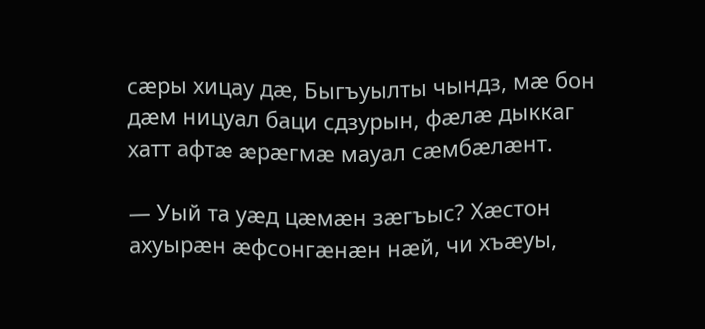сæры хицау дæ, Быгъуылты чындз, мæ бон дæм ницуал баци сдзурын, фæлæ дыккаг хатт афтæ æрæгмæ мауал сæмбæлæнт.

— Уый та уæд цæмæн зæгъыс? Хæстон ахуырæн æфсонгæнæн нæй, чи хъæуы,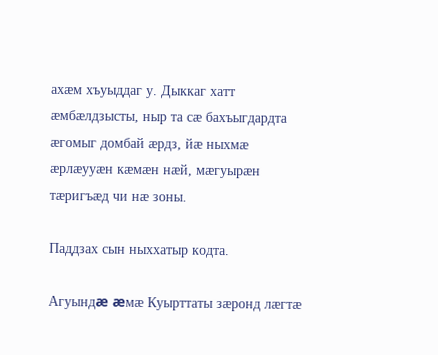ахæм хъуыддаг у. Дыккаг хатт æмбæлдзысты, ныр та сæ бахъыгдардта æгомыг домбай æрдз, йæ ныхмæ æрлæууæн кæмæн нæй, мæгуырæн тæригъæд чи нæ зоны.

Паддзах сын ныххатыр кодта.

Агуындæ æмæ Куырттаты зæронд лæгтæ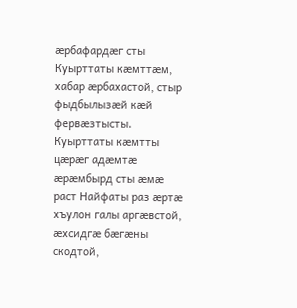æрбафардæг сты Куырттаты кæмттæм, хабар æрбахастой, стыр фыдбылызæй кæй фервæзтысты. Куырттаты кæмтты цæрæг адæмтæ æрæмбырд сты æмæ раст Найфаты раз æртæ хъулон галы аргæвстой, æхсидгæ бæгæны скодтой,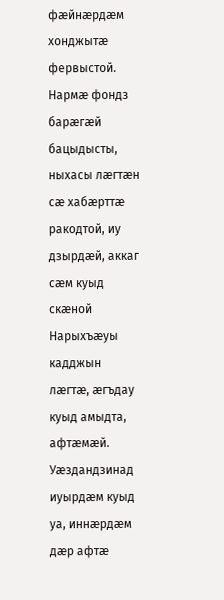фæйнæрдæм хонджытæ фервыстой. Нармæ фондз барæгæй бацыдысты, ныхасы лæгтæн сæ хабæрттæ ракодтой, иу дзырдæй, аккаг сæм куыд скæной Нарыхъæуы кадджын лæгтæ, æгъдау куыд амыдта, афтæмæй. Уæздандзинад иуырдæм куыд уа, иннæрдæм дæр афтæ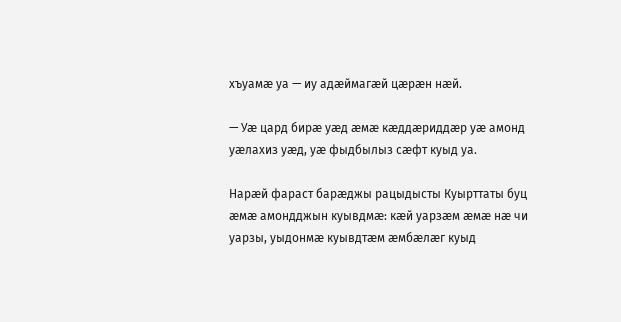хъуамæ уа — иу адæймагæй цæрæн нæй.

— Уæ цард бирæ уæд æмæ кæддæриддæр уæ амонд уæлахиз уæд, уæ фыдбылыз сæфт куыд уа.

Нарæй фараст барæджы рацыдысты Куырттаты буц æмæ амондджын куывдмæ: кæй уарзæм æмæ нæ чи уарзы, уыдонмæ куывдтæм æмбæлæг куыд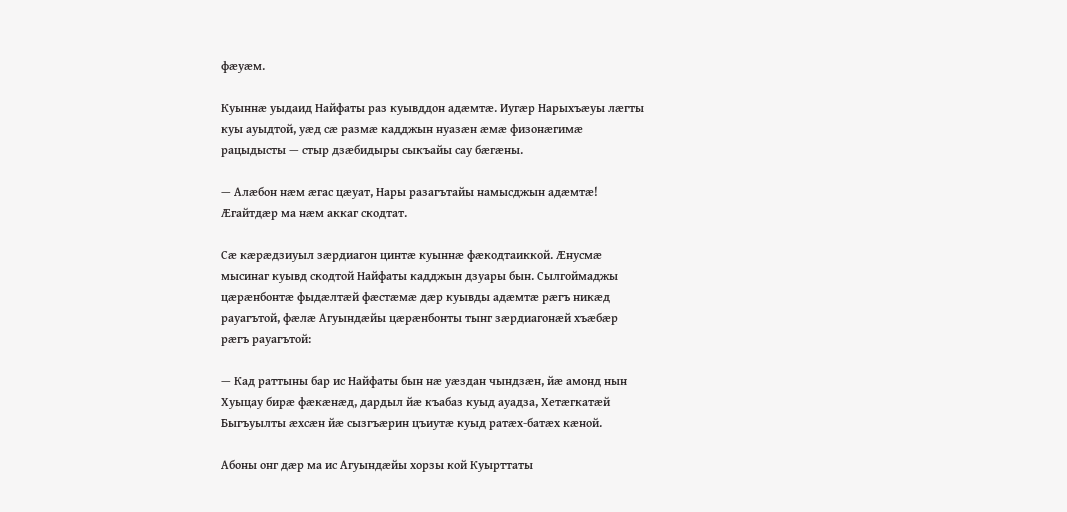фæуæм.

Куыннæ уыдаид Найфаты раз куывддон адæмтæ. Иугæр Нарыхъæуы лæгты куы ауыдтой, уæд сæ размæ кадджын нуазæн æмæ физонæгимæ рацыдысты — стыр дзæбидыры сыкъайы сау бæгæны.

— Алæбон нæм æгас цæуат, Нары разагътайы намысджын адæмтæ! Æгайтдæр ма нæм аккаг скодтат.

Сæ кæрæдзиуыл зæрдиагон цинтæ куыннæ фæкодтаиккой. Æнусмæ мысинаг куывд скодтой Найфаты кадджын дзуары бын. Сылгоймаджы цæрæнбонтæ фыдæлтæй фæстæмæ дæр куывды адæмтæ рæгъ никæд рауагътой, фæлæ Агуындæйы цæрæнбонты тынг зæрдиагонæй хъæбæр рæгъ рауагътой:

— Кад раттыны бар ис Найфаты бын нæ уæздан чындзæн, йæ амонд нын Хуыцау бирæ фæкæнæд, дардыл йæ къабаз куыд ауадза, Хетæгкатæй Быгъуылты æхсæн йæ сызгъæрин цъиутæ куыд ратæх-батæх кæной.

Абоны онг дæр ма ис Агуындæйы хорзы кой Куырттаты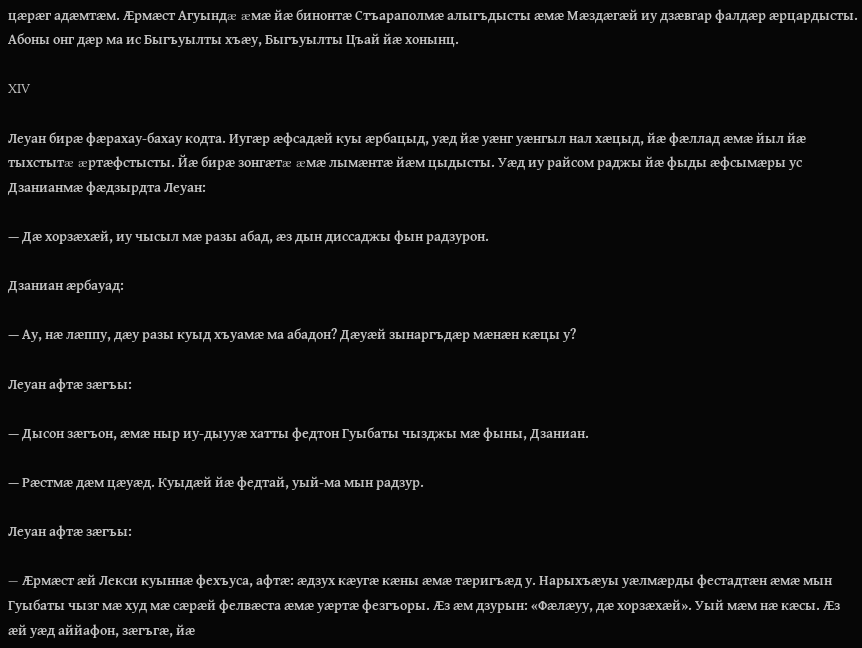цæрæг адæмтæм. Æрмæст Агуындæ æмæ йæ бинонтæ Стъараполмæ алыгъдысты æмæ Мæздæгæй иу дзæвгар фалдæр æрцардысты. Абоны онг дæр ма ис Быгъуылты хъæу, Быгъуылты Цъай йæ хонынц.

XIV

Леуан бирæ фæрахау-бахау кодта. Иугæр æфсадæй куы æрбацыд, уæд йæ уæнг уæнгыл нал хæцыд, йæ фæллад æмæ йыл йæ тыхстытæ æртæфстысты. Йæ бирæ зонгæтæ æмæ лымæнтæ йæм цыдысты. Уæд иу райсом раджы йæ фыды æфсымæры ус Дзанианмæ фæдзырдта Леуан:

— Дæ хорзæхæй, иу чысыл мæ разы абад, æз дын диссаджы фын радзурон.

Дзаниан æрбауад:

— Ау, нæ лæппу, дæу разы куыд хъуамæ ма абадон? Дæуæй зынаргъдæр мæнæн кæцы у?

Леуан афтæ зæгъы:

— Дысон зæгъон, æмæ ныр иу-дыууæ хатты федтон Гуыбаты чызджы мæ фыны, Дзаниан.

— Рæстмæ дæм цæуæд. Куыдæй йæ федтай, уый-ма мын радзур.

Леуан афтæ зæгъы:

— Æрмæст æй Лекси куыннæ фехъуса, афтæ: æдзух кæугæ кæны æмæ тæригъæд у. Нарыхъæуы уæлмæрды фестадтæн æмæ мын Гуыбаты чызг мæ худ мæ сæрæй фелвæста æмæ уæртæ фезгъоры. Æз æм дзурын: «Фæлæуу, дæ хорзæхæй». Уый мæм нæ кæсы. Æз æй уæд аййафон, зæгъгæ, йæ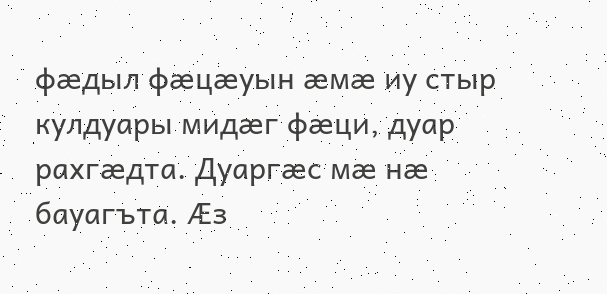фæдыл фæцæуын æмæ иу стыр кулдуары мидæг фæци, дуар рахгæдта. Дуаргæс мæ нæ бауагъта. Æз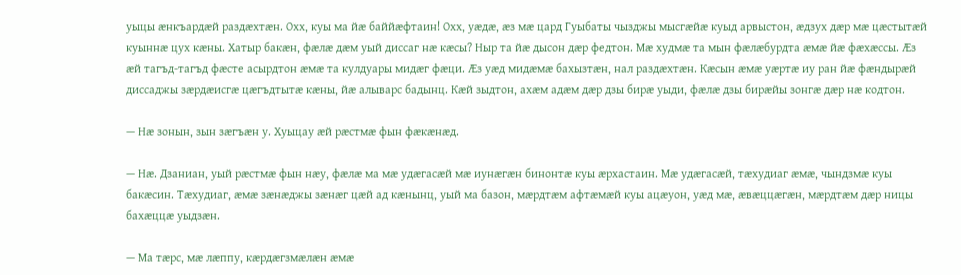уыцы æнкъардæй раздæхтæн. Охх, куы ма йæ баййæфтаин! Охх, уæдæ, æз мæ цард Гуыбаты чызджы мысгæйæ куыд арвыстон, æдзух дæр мæ цæстытæй куыннæ цух кæны. Хатыр бакæн, фæлæ дæм уый диссаг нæ кæсы? Ныр та йæ дысон дæр федтон. Мæ худмæ та мын фæлæбурдта æмæ йæ фæхæссы. Æз æй тагъд-тагъд фæсте асырдтон æмæ та кулдуары мидæг фæци. Æз уæд мидæмæ бахызтæн, нал раздæхтæн. Кæсын æмæ уæртæ иу ран йæ фæндырæй диссаджы зæрдæисгæ цæгъдтытæ кæны, йæ алыварс бадынц. Кæй зыдтон, ахæм адæм дæр дзы бирæ уыди, фæлæ дзы бирæйы зонгæ дæр нæ кодтон.

— Нæ зонын, зын зæгъæн у. Хуыцау æй рæстмæ фын фæкæнæд.

— Нæ. Дзаниан, уый рæстмæ фын нæу, фæлæ ма мæ удæгасæй мæ иунæгæн бинонтæ куы æрхастаин. Мæ удæгасæй, тæхудиаг æмæ, чындзмæ куы бакæсин. Тæхудиаг, æмæ зæнæджы зæнæг цæй ад кæнынц, уый ма базон, мæрдтæм афтæмæй куы ацæуон, уæд мæ, æвæццæгæн, мæрдтæм дæр ницы бахæццæ уыдзæн.

— Ма тæрс, мæ лæппу, кæрдæгзмæлæн æмæ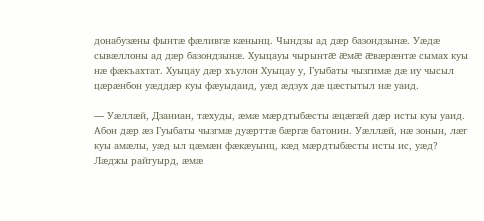донабузæны фынтæ фæливгæ кæнынц. Чындзы ад дæр базондзынæ. Уæдæ сывæллоны ад дæр базондзынæ. Хуыцауы чырынтæ æмæ æвæрæнтæ сымах куы нæ фæкъахтат. Хуыцау дæр хъулон Хуыцау у, Гуыбаты чызгимæ дæ иу чысыл цæрæнбон уæддæр куы фæуыдаид, уæд æдзух дæ цæстытыл нæ уаид.

— Уæллæй, Дзаниан, тæхуды, æмæ мæрдтыбæсты æцæгæй дæр исты куы уаид. Абон дæр æз Гуыбаты чызгмæ дуæрттæ бæргæ батонин. Уæллæй, нæ зонын, лæг куы амæлы, уæд ыл цæмæн фæкæуынц, кæд мæрдтыбæсты исты ис, уæд? Лæджы райгуырд, æмæ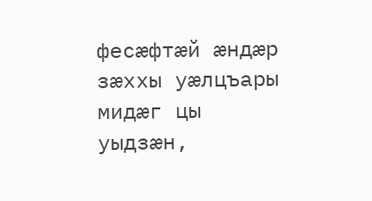фесæфтæй æндæр зæххы уæлцъары мидæг цы уыдзæн,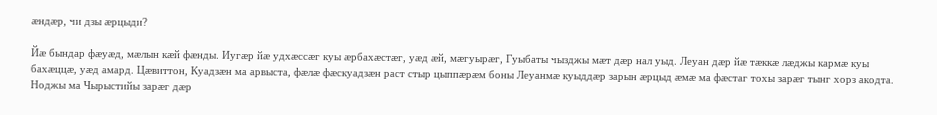æндæр, чи дзы æрцыди?

Йæ бындар фæуæд, мæлын кæй фæнды. Иугæр йæ удхæссæг куы æрбахæстæг, уæд æй, мæгуырæг, Гуыбаты чызджы мæт дæр нал уыд. Леуан дæр йæ тæккæ лæджы кармæ куы бахæццæ, уæд амард. Цæвиттон, Куадзæн ма арвыста, фæлæ фæскуадзæн раст стыр цыппæрæм боны Леуанмæ куыддæр зарын æрцыд æмæ ма фæстаг тохы зарæг тынг хорз акодта. Ноджы ма Чырыстийы зарæг дæр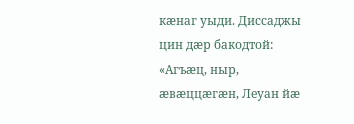кæнаг уыди. Диссаджы цин дæр бакодтой: «Агъæц, ныр, æвæццæгæн, Леуан йæ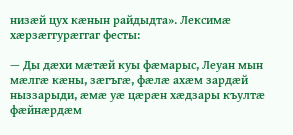низæй цух кæнын райдыдта». Лексимæ хæрзæггурæггаг фесты:

— Ды дæхи мæтæй куы фæмарыс, Леуан мын мæлгæ кæны, зæгъгæ, фæлæ ахæм зардæй ныззарыди, æмæ уæ цæрæн хæдзары къултæ фæйнæрдæм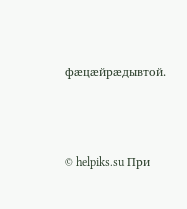фæцæйрæдывтой.





© helpiks.su При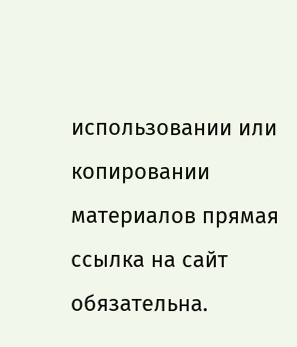использовании или копировании материалов прямая ссылка на сайт обязательна.